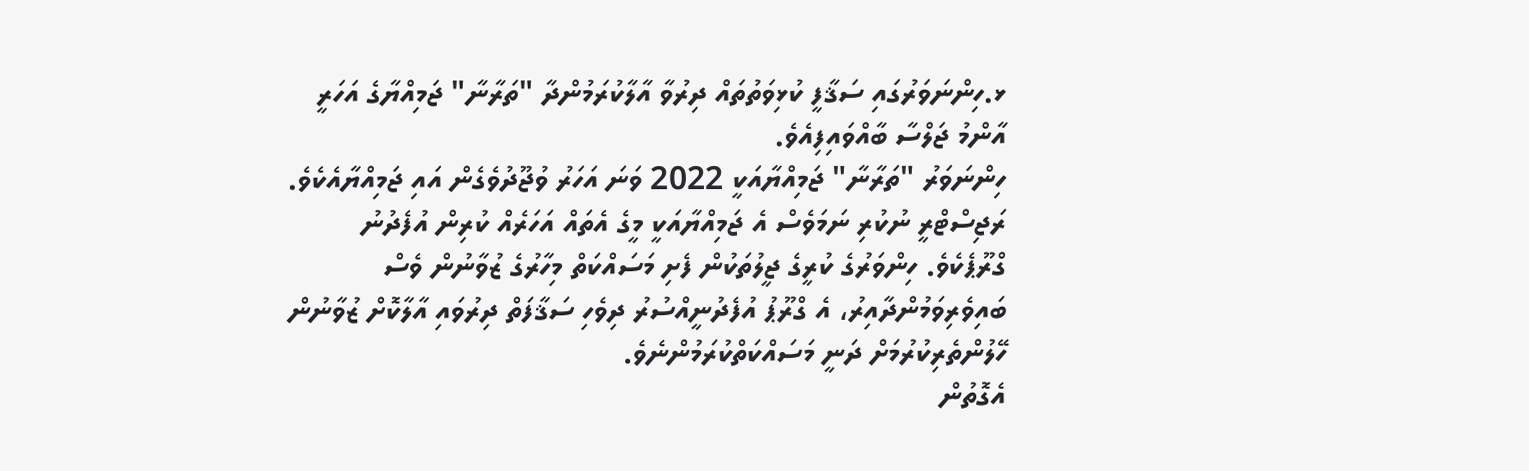ޅ.ހިންނަވަރުގައި ސަޤާފީ ކުޅިވަތުތައް ދިރުވާ އާލާކުރަމުންދާ "ތަރާނާ" ޖަމިއްޔާގެ އަހަރީ އާންމު ޖަލްސާ ބާއްވައިފިއެވެ.
ހިންނަވަރު "ތަރާނާ" ޖަމިއްޔާއަކީ 2022 ވަނަ އަހަރު ވުޖޫދުވެގެން އައި ޖަމިއްޔާއެކެވެ. ރަޖިސްޓްރީ ނުކުރި ނަމަވެސް އެ ޖަމިއްޔާއަކީ މީގެ އެތައް އަހަރެއް ކުރިން އުފެދުނު ގްރޫޕެކެވެ. ހިންވަރުގެ ކުރީގެ ޖީލުތަކުން ފެށި މަސައްކަތް މިހާރުގެ ޒުވާނުން ވެސް ބައިވެރިވަމުންދާއިރު، އެ ގްރޫޕު އުފެދުނީއްސުރު ދިވެހި ސަޤާފަތް ދިރުވައި އާލާކޮށް ޒުވާނުން ހޭލުންތެރިކުރުމަށް ދަނީ މަސައްކަތްކުރަމުންނެވެ.
އެގޮތުން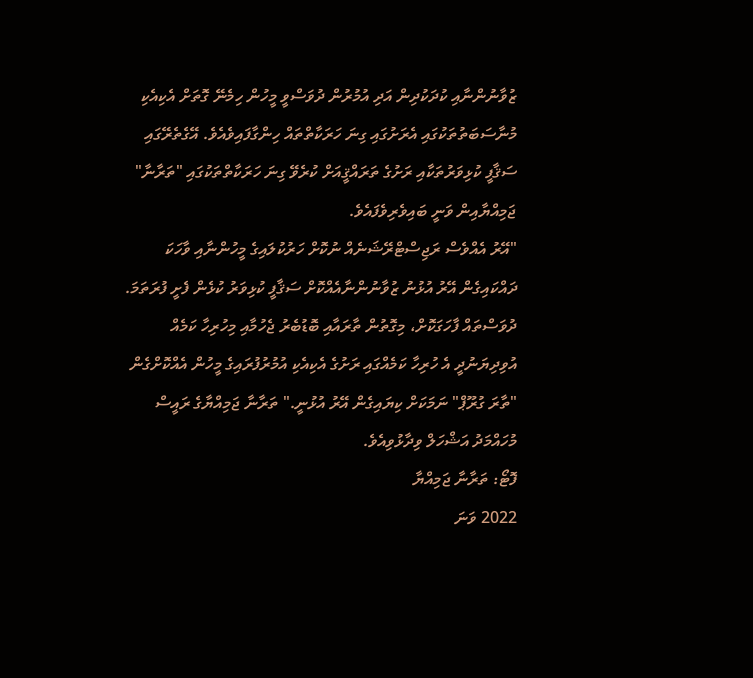ޒުވާނުންނާއި ކުދަކުދިން އަދި އުމުރުން ދުވަސްވީ މީހުން ހިމެނޭ ގޮތަށް އެކިއެކި މުނާސަބަތުތަކުގައި އެރަށުގައި ގިނަ ހަރަކާތްތައް ހިންގާފައިވެއެވެ. އޭގެތެރޭގައި ސަޤާފީ ކުޅިވަރުތަކާއި ރަށުގެ ތަރައްޤީއަށް ކުރެވޭ ގިނަ ހަރަކާތްތަކުގައި "ތަރާނާ" ޖަމިއްޔާއިން ވަނީ ބައިވެރިވެފައެވެ.
"އޭރު އެއްވެސް ރަޖިސްޓްރޭޝަނެއް ނުކޮށް ހަރުކުލައިގެ މީހުންނާއި ވާހަކަ ދައްކައިގެން އޭރު އުޅުނު ޒުވާނުންނާއެއްކޮށް ސަޤާފީ ކުޅިވަރު ކުޅެން ފެށީ ފުރަތަމަ. ދުވަސްތައް ފާހަގަކޮށް، މިގޮތުން ތާރައާއި ބޮޑުބެރު ޖެހުމާއި މިހުރިހާ ކަމެއް އުވިދިޔަނުދީ އެ ހުރިހާ ކަމެއްގައި ރަށުގެ އެކިއެކި އުމުރުފުރައިގެ މީހުން އެއްކޮށްގެން "ތާރަ ގުރޫޕް" ނަމަކަށް ކިޔައިގެން އޭރު އުޅުނީ." ތަރާނާ ޖަމިއްޔާގެ ރައީސް މުހައްމަދު އަޝްހަލް ވިދާޅުވިއެވެ.
ފޮޓޯ: ތަރާނާ ޖަމިއްޔާ
2022 ވަނަ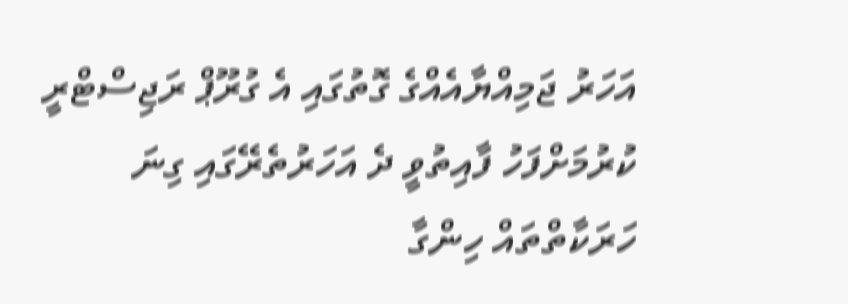އަހަރު ޖަމިއްޔާއެއްގެ ގޮތުގައި އެ ގުރޫޕް ރަޖިސްޓްރީ ކުރުމަށްފަހު ފާއިތުވީ ދެ އަހަރުތެރޭގައި ގިނަ ހަރަކާތްތައް ހިންގާ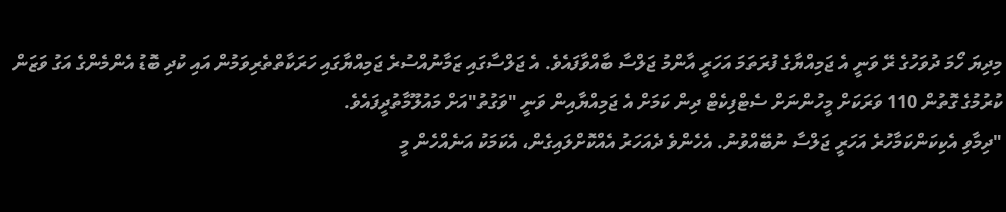މިދިޔަ ހޯމަ ދުވަހުގެ ރޭ ވަނީ އެ ޖަމިއްޔާގެ ފުރަތަމަ އަހަރީ އާންމު ޖަލްސާ ބާއްވާފައެވެ. އެ ޖަލްސާގައި ޒަމާނުއްސުރެ ޖަމިއްޔާގައި ހަރަކާތްތެރިވަމުން އައި ކުދި ބޮޑު އެންމެންގެ އަގު ވަޒަން ކުރުމުގެ ގޮތުން 110 ވަރަކަށް މީހުންނަށް ސެޓްފިކެޓް ދިން ކަމަށް އެ ޖަމިއްޔާއިން ވަނީ "ވަގުތު"އަށް މައުލޫމާތުދީފައެވެ.
"ދިމާވި އެކިކަންކަމާހުރެ އަހަރީ ޖަލްސާ ނުބޭއްވުނު. އެހެންވެ ދެއަހަރު އެއްކޮށްލައިގެން، އެކަމަކު އަނެއްހެން މީ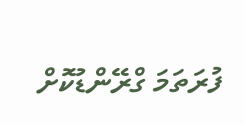ފުރަތަމަ ގްރޭންޑުކޮށް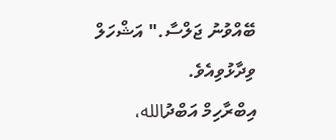ބޭއްވުނު ޖަލްސާ." އަޝްހަލް ވިދާޅުވިއެވެ.
އިބްރާހިމް އަބްދުالله،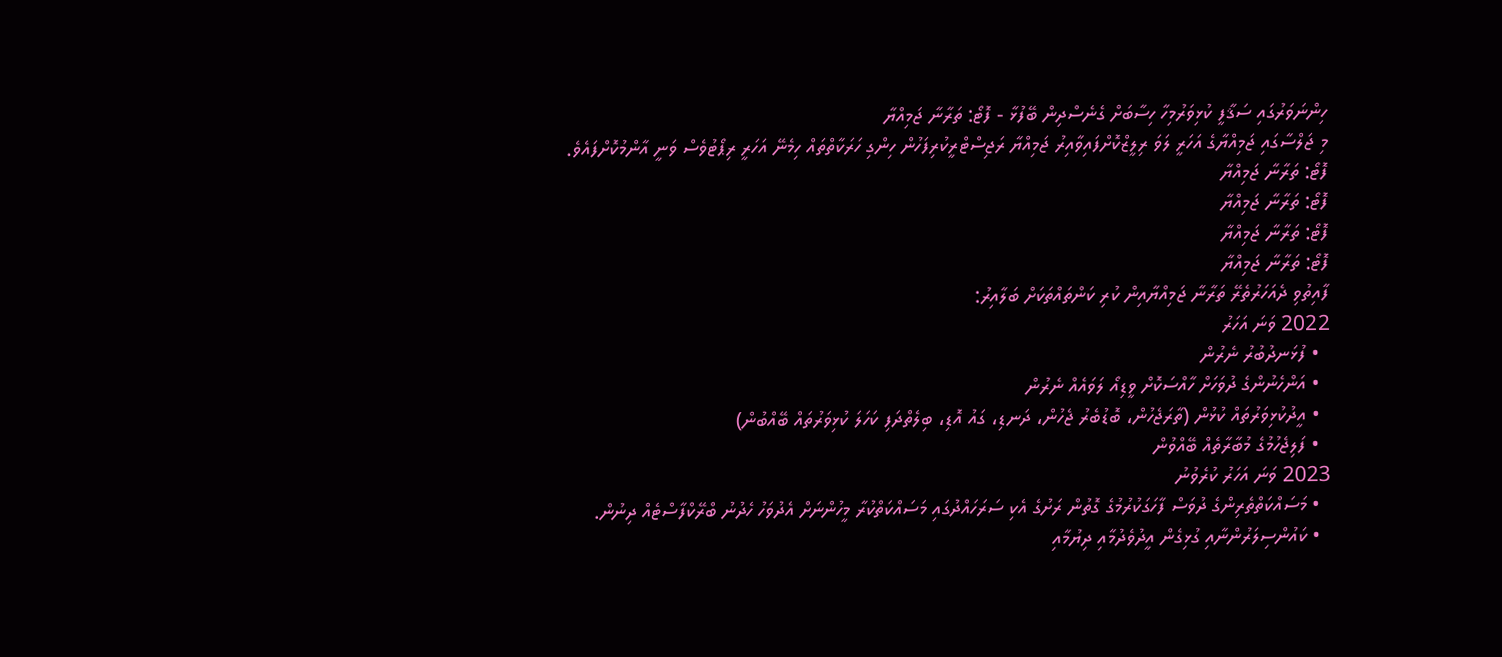ހިންނަވަރުގައި ސަޤާފީ ކުޅިވަރުމިހާ ހިސާބަށް ގެނެސްދިން ބޭފުޅާ - ފޮޓޯ: ތަރާނާ ޖަމިއްޔާ
މި ޖަލްސާގައި ޖަމިއްޔާގެ އަހަރީ ލަވަ ރިލީޒްކޮށްފައިވާއިރު ޖަމިއްޔާ ރަޖިސްޓްރީކުރިފަހުން ހިންގި ހަރަކާތްތައް ހިމެނޭ އަހަރީ ރިޕޯޓުވެސް ވަނީ އާންމުކޮށްފައެވެ.
ފޮޓޯ: ތަރާނާ ޖަމިއްޔާ
ފޮޓޯ: ތަރާނާ ޖަމިއްޔާ
ފޮޓޯ: ތަރާނާ ޖަމިއްޔާ
ފޮޓޯ: ތަރާނާ ޖަމިއްޔާ
ފާއިތުވި ދެއަހަރުތެރޭ ތަރާނާ ޖަމިއްޔާއިން ކުރި ކަންތައްތަކަށް ބަލާއިރު:
2022 ވަނަ އަހަރު
  • ފުޅަނދުބުރު ނެރުން
  • އަންހެނުންގެ ދުވަހަށް ހާއްސަކޮށް ވީޑިއޯ ލަވައެއް ނެރުން
  • އީދުކުޅިވަރުތައް ކުޅުން (ތާރަޖެހުން، ބޮޑުބެރު ޖެހުން، ދަނޑި، ގައު އޮޑި، ބިލެތްދަފި ކަހަލަ ކުޅިވަރުތައް ބޭއްބުން)
  • ފަލިޖެހުމުގެ މުބާރާތެއް ބޭއްވުން
2023 ވަނަ އަހަރު ކުރެވުނު
  • މަސައްކަތްތެރިންގެ ދުވަސް ފާހަގަކުރުމުގެ ގޮތުން ރަށުގެ އެކި ސަރަހައްދުގައި މަސައްކަތްކުރާ މީހުންނަށް އެދުވަހު ހެދުނު ބްރޭކްފާސްޓެއް ދިނުން.
  • ކައުންސިލަރުންނާއި ގުޅިގެން އީދުވެދުމާއި ދިޔުމާއި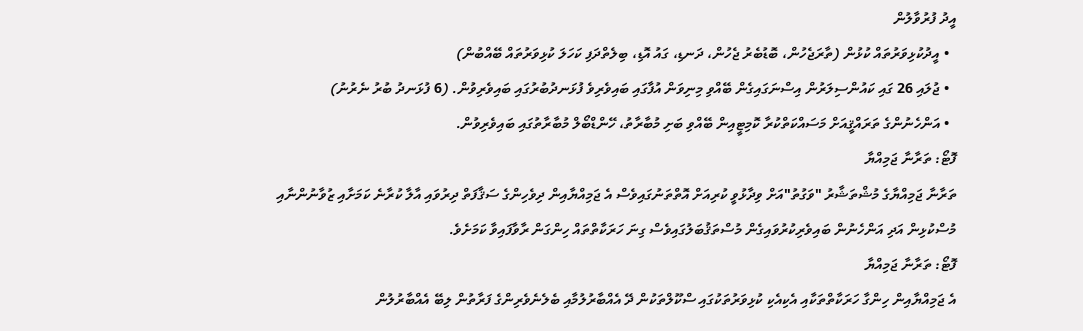އީދު ފުރުވާލުން
  • އީދުކުޅިވަރުތައް ކުޅުން (ތާރަޖެހުން، ބޮޑުބެރު ޖެހުން، ދަނޑި، ގައު އޮޑި، ބިލެތްދަފި ކަހަލަ ކުޅިވަރުތައް ބޭއްބުން)
  • ޖުލައި 26 ގައި ކައުންސިލަރުން އިސްނަގައިގެން ބޭއްވި މިނިވަން އުފާގައި ބައިވެރިވެ ފުޅަނދުބުރުގައި ބައިވެރިވުން. (6 ފުޅަނދު ބުރު ނެރުނު)
  • އަންހެނުންގެ ތަރައްޤީއަށް މަސައްކަތްކުރާ ކޮމިޓީއިން ބޭއްވި ބަށި މުބާރާތު، ހޭންޑްބޯލް މުބާރާތުގައި ބައިވެރިވުން.
ފޮޓޯ: ތަރާނާ ޖަމިއްޔާ
ތަރާނާ ޖަމިއްޔާގެ މުޝްތަޝާރު "ވަގުތު"އަށް ވިދާޅުވީ ކުރިއަށް އޮތްތަނުގައިވެސް އެ ޖަމިއްޔާއިން ދިވެހިންގެ ސަޤާފަތް ދިރުވައި އާލާ ކުރާނެ ކަމަށާއި ޒުވާނުންނާއި މުސްކުޅިން އަދި އަންހެނުން ބައިވެރިކުރުވައިގެން މުސްތަޤުބަލުގައިވެސް ގިނަ ހަރަކާތްތައް ހިންގަން ރާވާފައިވާ ކަމަށެވެ.
ފޮޓޯ: ތަރާނާ ޖަމިއްޔާ
އެ ޖަމިއްޔާއިން ހިންގާ ހަރަކާތްތަކާއި އެކިއެކި ކުޅިވަރުތަކުގައި ސްކޫލްތަކުން ދޭ އެއްބާރުލުމާއި ބެލެނެވެރިންގެ ފަރާތުން ލިބޭ އެއްބާރުލުން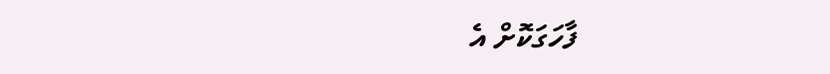ފާހަގަކޮށް އެ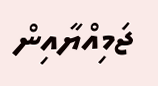ޖަމިއްޔާއިން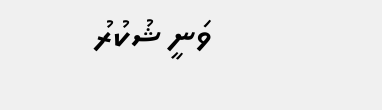ވަނީ ޝުކުރު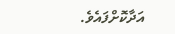އަދާކޮށްފައެވެ.